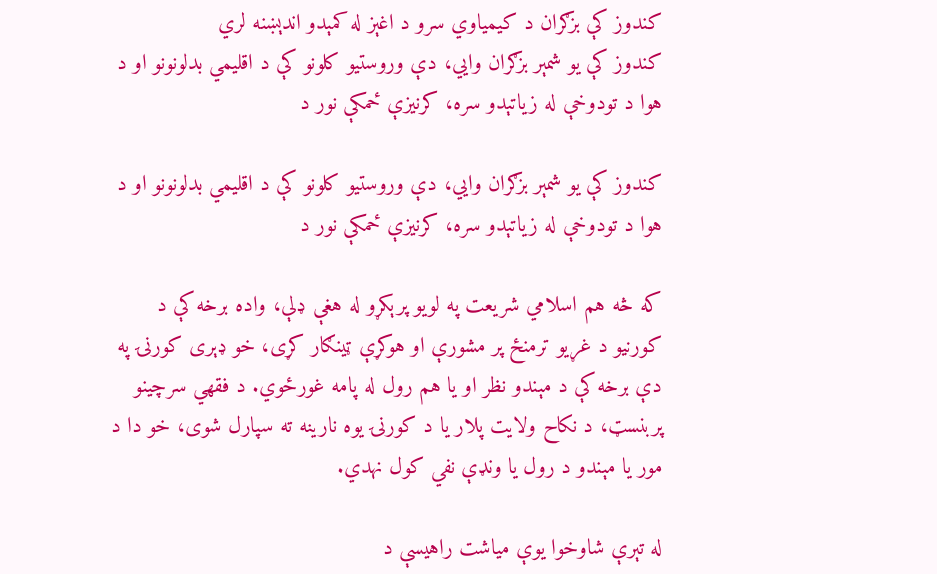کندوز کې بزګران د کیمیاوي سرو د اغېز له کمېدو اندېښنه لري
کندوز کې یو شمېر بزګران وایي، دې وروستیو کلونو کې د اقلیمي بدلونونو او د هوا د تودوخې له زیاتېدو سره، کرنیزې ځمکې نور د

کندوز کې یو شمېر بزګران وایي، دې وروستیو کلونو کې د اقلیمي بدلونونو او د هوا د تودوخې له زیاتېدو سره، کرنیزې ځمکې نور د

که څه هم اسلامي شریعت په لویو پرېکړو له هغې ډلې، واده برخه کې د کورنیو د غړیو ترمنځ پر مشورې او هوکړې ټينګار کړی، خو ډېری کورنۍ په دې برخه کې د مېندو نظر او یا هم رول له پامه غورځوي. د فقهي سرچینو پربنسټ، د نکاح ولایت پلار یا د کورنۍ یوه نارینه ته سپارل شوی، خو دا د مور یا مېندو د رول یا ونډې نفي کول نهدي.

له تېرې شاوخوا یوې میاشت راهیسې د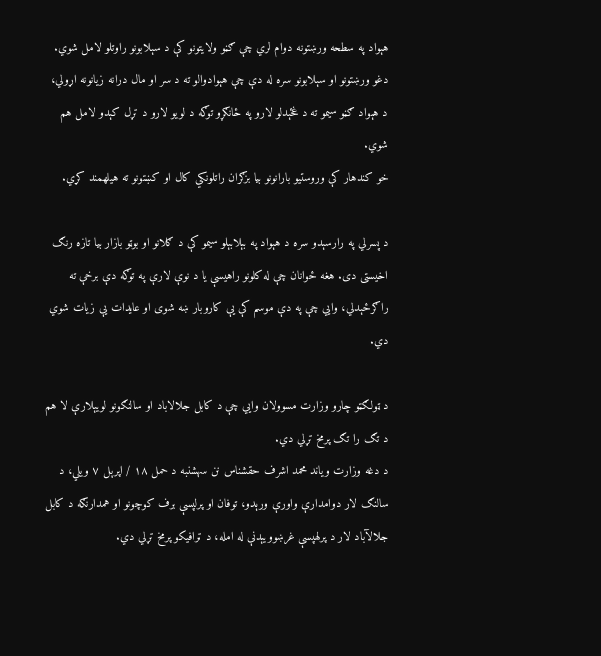هېواد په سطحه ورښتونه دوام لري چې ګڼو ولایتونو کې د سېلابونو راوتلو لامل شوي.
دغو ورښتونو او سېلابونو سره له دې چې هېوادوالو ته د سر او مال درانه زیانونه اړولي، د هېواد ګڼو سیمو ته د غځېدلو لارو په ځانګړو توګه د لویو لارو د تړل کېدو لامل هم شوي.
خو کندهار کې وروستیو بارانونو بیا بزګران راتلونکي کال او کښتونو ته هیلهمند کړي.

د پسرلي په رارسېدو سره د هېواد په بېلابېلو سیمو کې د ګلانو او بوټو بازار بیا تازه رنګ اخیستی دی. هغه ځوانان چې له کلونو راهیسې یا د نوې لارې په توګه دې برخې ته راګرځېدلي، وايي چې په دې موسم کې یې کاروبار ښه شوی او عایدات یې زیات شوي دي.

د ټولګټو چارو وزارت مسوولان وايي چې د کابل جلالاباد او سالنګونو لویېلارې لا هم د تګ را تګ پرمخ تړلي دي.
د دغه وزارت ویاند محمد اشرف حقشناس نن سهشنبه د حمل ۱۸ / اپرېل ۷ ویلي، د سالنګ لار دوامدارې واورې ورېدو، توفان او پرلپسې برف کوچونو او همدارنګه د کابل جلالآباد لار د پرلهپسې غرښوویېدنې له امله، د ټرافیکو پرمخ تړلي دي.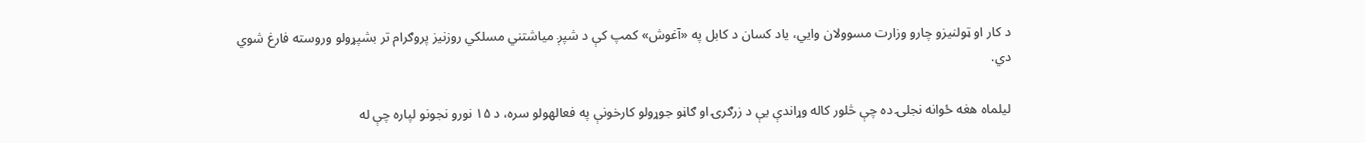د کار او ټولنیزو چارو وزارت مسوولان وایي، یاد کسان د کابل په «آغوش» کمپ کې د شپږ میاشتني مسلکي روزنیز پروګرام تر بشپړولو وروسته فارغ شوي دي.

لیلماه هغه ځوانه نجلۍ ده چې څلور کاله وړاندې یې د زرګرۍ او ګاڼو جوړولو کارخونې په فعالهولو سره، د ۱۵ نورو نجونو لپاره چې له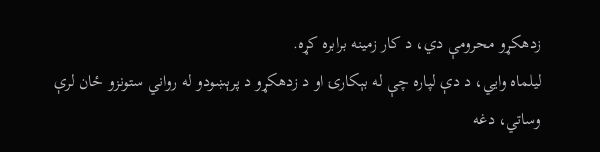زدهکړو محرومې دي، د کار زمینه برابره کړه.
لیلماه وايي، د دې لپاره چې له بېکارۍ او د زدهکړو د پرېښودو له رواني ستونزو ځان لرې وساتي، دغه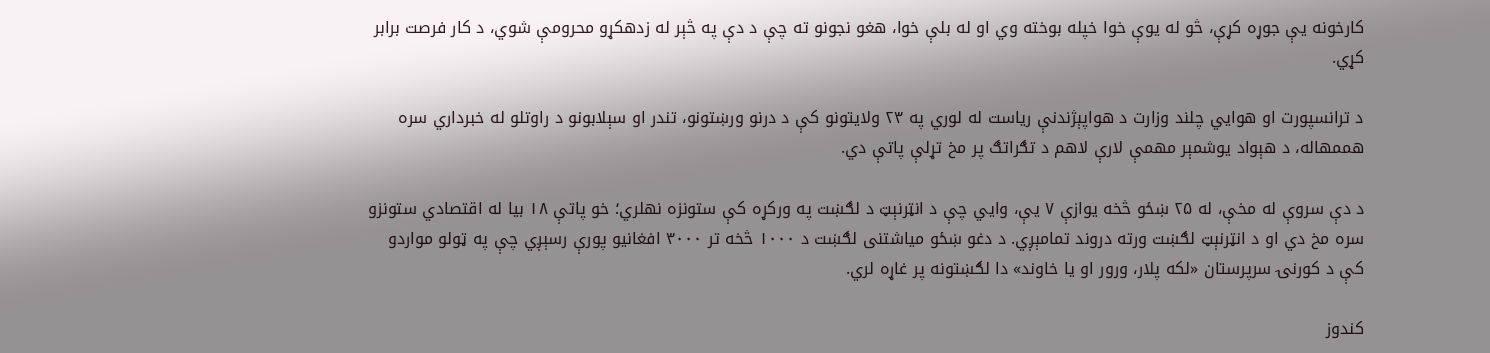کارخونه یې جوړه کړې، څو له یوې خوا خپله بوخته وي او له بلې خوا، هغو نجونو ته چې د دې په څېر له زدهکړو محرومې شوي، د کار فرصت برابر کړي.

د ترانسپورت او هوايي چلند وزارت د هواپېژندنې ریاست له لوري په ۲۳ ولایتونو کې د درنو ورښتونو، تندر او سېلابونو د راوتلو له خبرداري سره هممهاله، د هېواد یوشمېر مهمې لارې لاهم د تګراتګ پر مخ تړلې پاتې دي.

د دې سروې له مخې، له ۲۵ ښځو څخه یوازې ۷ یې، وايي چې د انټرنېټ د لګښت په ورکړه کې ستونزه نهلري؛ خو پاتې ۱۸ بیا له اقتصادي ستونزو سره مخ دي او د انټرنېټ لګښت ورته دروند تمامېږي. د دغو ښځو میاشتنی لګښت د ۱۰۰۰ څخه تر ۳۰۰۰ افغانیو پورې رسېږي چې په ټولو مواردو کې د کورنۍ سرپرستان «لکه پلار، ورور او یا خاوند» دا لګښتونه پر غاړه لري.

کندوز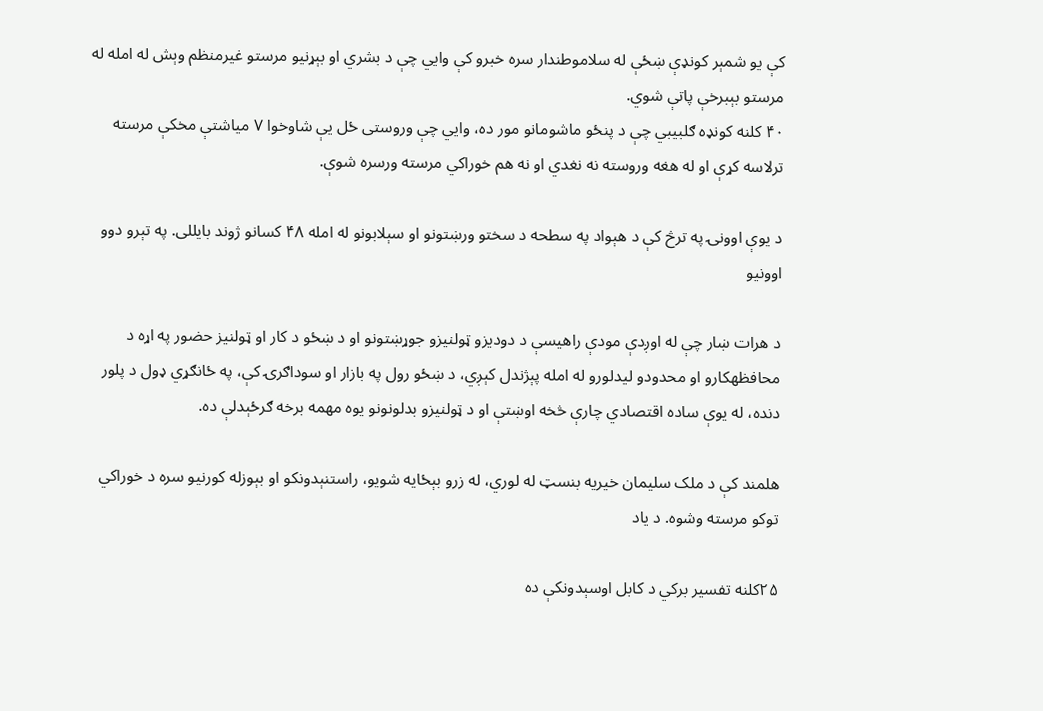کې یو شمېر کونډې ښځې له سلاموطندار سره خبرو کې وایي چې د بشري او بېړنیو مرستو غیرمنظم وېش له امله له مرستو بېبرخې پاتې شوي.
۴۰ کلنه کونډه ګلبيبي چې د پنځو ماشومانو مور ده، وایي چې وروستی ځل یې شاوخوا ۷ میاشتې مخکې مرسته ترلاسه کړې او له هغه وروسته نه نغدي او نه هم خوراکي مرسته ورسره شوې.

د یوې اوونۍ په ترڅ کې د هېواد په سطحه د سختو ورښتونو او سېلابونو له امله ۴۸ کسانو ژوند بایللی. په تېرو دوو اوونیو

د هرات ښار چې له اوږدې مودې راهیسې د دودیزو ټولنیزو جوړښتونو او د ښځو د کار او ټولنیز حضور په اړه د محافظهکارو او محدودو لیدلورو له امله پېژندل کېږي، د ښځو رول په بازار او سوداګرۍ کې، په ځانګړي ډول د پلور دنده، له یوې ساده اقتصادي چارې څخه اوښتې او د ټولنیزو بدلونونو یوه مهمه برخه ګرځېدلې ده.

هلمند کې د ملک سلیمان خیریه بنسټ له لوري، له زرو بېځایه شویو، راستنېدونکو او بېوزله کورنیو سره د خوراکي توکو مرسته وشوه. د یاد

۲۵کلنه تفسیر برکي د کابل اوسېدونکې ده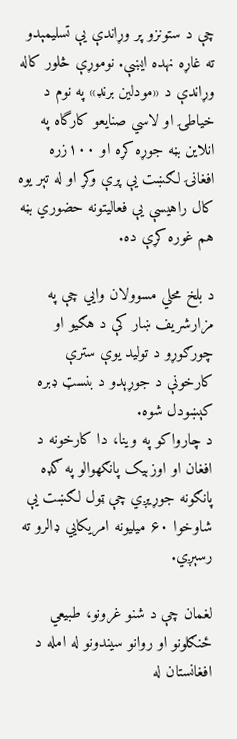چې د ستونزو پر وړاندې یې تسلیمېدو ته غاړه نهده ایښې. نوموړې څلور کاله وړاندې د «مودلین برنډ» په نوم د خیاطۍ او لاسي صنایعو کارگاه په انلاین بڼه جوړه کړه او ۱۰۰زره افغانۍ لګښت یې پرې وکړ او له تېر یوه کال راهیسې یې فعالیتونه حضوري بڼه هم غوره کړې ده.

د بلخ محلي مسوولان وايي چې په مزارشریف ښار کې د هګیو او چورګوړو د تولید یوې سترې کارخونې د جوړېدو د بنسټ ډبره کېښودل شوه.
د چارواکو په وینا، دا کارخونه د افغان او اوزبیک پانګهوالو په ګډه پانګونه جوړیږي چې ټول لګښت یې شاوخوا ۶۰ میلیونه امریکایي ډالرو ته رسېږي.

لغمان چې د شنو غرونو، طبیعي ځنګلونو او روانو سیندونو له امله د افغانستان له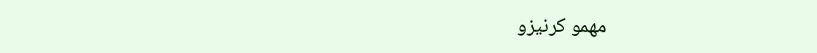مهمو کرنیزو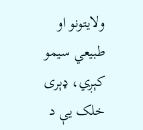ولایتونو او طبیعي سیمو کېږي، ډېری خلک یې د